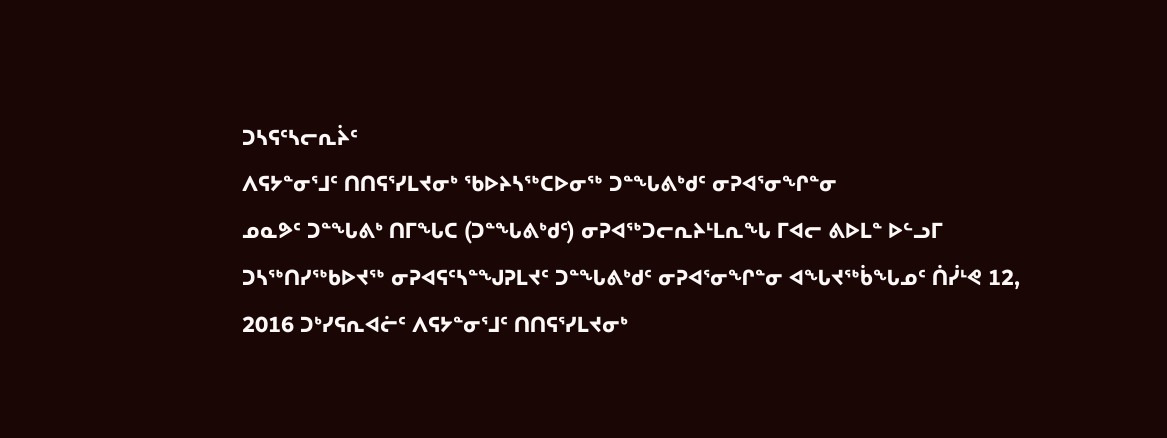ᑐᓴᕋᑦᓴᓕᕆᔩᑦ
ᐱᕋᔭᓐᓂᕐᒧᑦ ᑎᑎᕋᕐᓯᒪᔪᓂᒃ ᖃᐅᔨᓴᖅᑕᐅᓂᖅ ᑐᓐᖓᕕᒃᑯᑦ ᓂᕈᐊᕐᓂᖏᓐᓂ
ᓄᓇᕗᑦ ᑐᓐᖓᕕᒃ ᑎᒥᖓᑕ (ᑐᓐᖓᕕᒃᑯᑦ) ᓂᕈᐊᖅᑐᓕᕆᔨᒻᒪᕆᖓ ᒥᐊᓕ ᕕᐅᒪᓐ ᐅᓪᓗᒥ ᑐᓴᖅᑎᓯᖅᑲᐅᔪᖅ ᓂᕈᐊᕋᑦᓴᓐᖑᕈᒪᔪᑦ ᑐᓐᖓᕕᒃᑯᑦ ᓂᕈᐊᕐᓂᖏᓐᓂ ᐊᖓᔪᖅᑳᖓᓄᑦ ᑏᓰᒻᕙ 12, 2016 ᑐᒃᓯᕋᕆᐊᓖᑦ ᐱᕋᔭᓐᓂᕐᒧᑦ ᑎᑎᕋᕐᓯᒪᔪᓂᒃ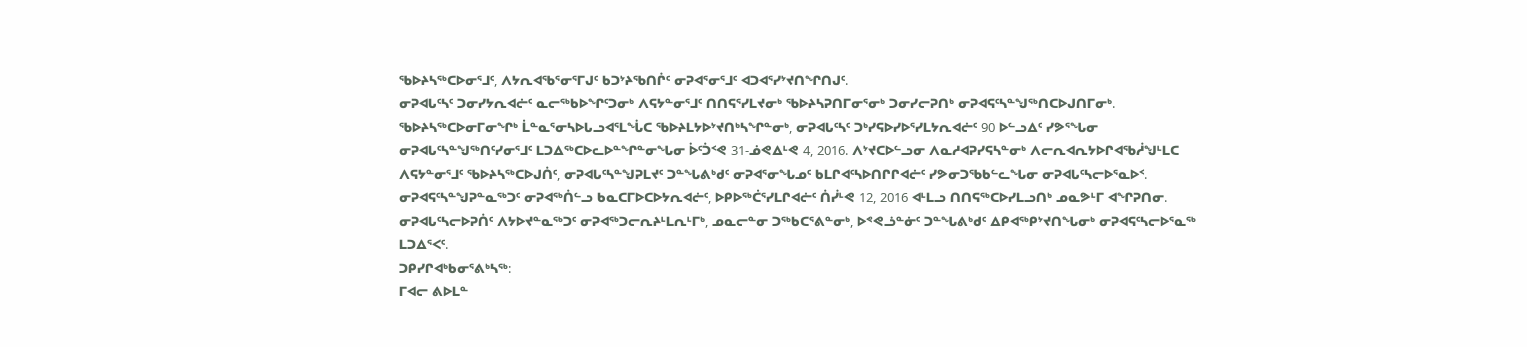ᖃᐅᔨᓴᖅᑕᐅᓂᕐᒧᑦ, ᐱᔭᕆᐊᖃᕐᓂᕐᒥᒍᑦ ᑲᑐᔾᔨᖃᑎᒌᑦ ᓂᕈᐊᕐᓂᕐᒧᑦ ᐊᑐᐊᕐᓯᔾᔪᑎᖏᑎᒍᑦ.
ᓂᕈᐊᒐᑦᓴᑦ ᑐᓂᓯᔭᕆᐊᓖᑦ ᓇᓕᖅᑲᐅᖏᑦᑐᓂᒃ ᐱᕋᔭᓐᓂᕐᒧᑦ ᑎᑎᕋᕐᓯᒪᔪᓂᒃ ᖃᐅᔨᓴᕈᑎᒥᓂᕐᓂᒃ ᑐᓂᓯᓕᕈᑎᒃ ᓂᕈᐊᕋᑦᓴᓐᖑᖅᑎᑕᐅᒍᑎᒥᓂᒃ. ᖃᐅᔨᓴᖅᑕᐅᓂᒥᓂᖏᒃ ᒫᓐᓇᕐᓂᓴᐅᒐᓗᐊᕐᒪᖔᑕ ᖃᐅᔨᒪᔭᐅᔾᔪᑎᒃᓴᖏᓐᓂᒃ, ᓂᕈᐊᒐᑦᓴᑦ ᑐᒃᓯᕋᐅᓯᐅᕐᓯᒪᔭᕆᐊᓖᑦ 90 ᐅᓪᓗᐃᑦ ᓯᕗᕐᖓᓂ ᓂᕈᐊᒐᑦᓴᓐᖑᖅᑎᑦᓯᓂᕐᒧᑦ ᒪᑐᐃᖅᑕᐅᓚᐅᓐᖏᓐᓂᖓᓂ ᐆᑦᑑᑉᕙ 31-ᓅᕙᐃᒻᕙ 4, 2016. ᐱᔾᔪᑕᐅᓪᓗᓂ ᐱᓇᓱᐊᕈᓯᕋᓴᓐᓂᒃ ᐱᓕᕆᐊᕆᔭᐅᒋᐊᖃᓲᖑᒻᒪᑕ ᐱᕋᔭᓐᓂᕐᒧᑦ ᖃᐅᔨᓴᖅᑕᐅᒍᑏᑦ, ᓂᕈᐊᒐᑦᓴᓐᖑᕈᒪᔪᑦ ᑐᓐᖓᕕᒃᑯᑦ ᓂᕈᐊᕐᓂᖓᓄᑦ ᑲᒪᒋᐊᑦᓴᐅᑎᒋᒋᐊᓖᑦ ᓯᕗᓂᑐᖃᑲᓪᓚᖓᓂ ᓂᕈᐊᒐᑦᓴᓕᐅᕐᓇᐅᑉ.
ᓂᕈᐊᕋᑦᓴᓐᖑᕈᓐᓇᖅᑐᑦ ᓂᕈᐊᖅᑏᓪᓗ ᑲᓇᑕᒥᐅᑕᐅᔭᕆᐊᓖᑦ, ᐅᑭᐅᖅᑖᕐᓯᒪᒋᐊᓖᑦ ᑏᓰᒻᕙ 12, 2016 ᐊᒻᒪᓗ ᑎᑎᕋᖅᑕᐅᓯᒪᓗᑎᒃ ᓄᓇᕗᒻᒥ ᐊᖏᕈᑎᓂ. ᓂᕈᐊᒐᑦᓴᓕᐅᕈᑏᑦ ᐱᔭᐅᔪᓐᓇᖅᑐᑦ ᓂᕈᐊᖅᑐᓕᕆᔨᒻᒪᕆᒻᒥᒃ, ᓄᓇᓕᓐᓂ ᑐᖅᑲᑕᕐᕕᓐᓂᒃ, ᐅᕝᕙᓘᓐᓃᑦ ᑐᓐᖓᕕᒃᑯᑦ ᐃᑭᐊᖅᑭᔾᔪᑎᖓᓂᒃ ᓂᕈᐊᕋᑦᓴᓕᐅᕐᓇᖅ ᒪᑐᐃᕐᐸᑦ.
ᑐᑭᓯᒋᐊᒃᑲᓂᕐᕕᒃᓴᖅ:
ᒥᐊᓕ ᕕᐅᒪᓐ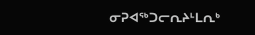ᓂᕈᐊᖅᑐᓕᕆᔨᒻᒪᕆᒃ